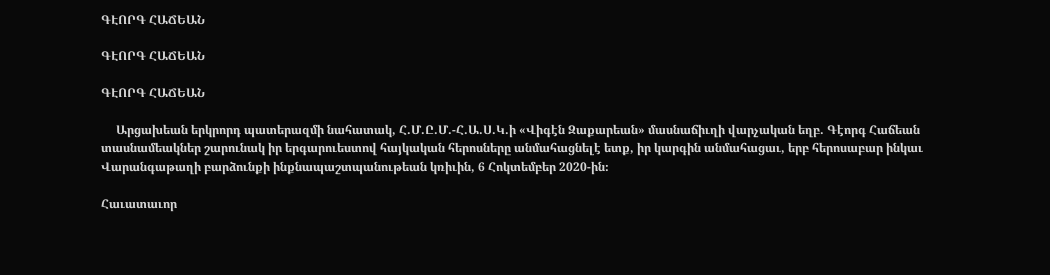ԳԷՈՐԳ ՀԱՃԵԱՆ

ԳԷՈՐԳ ՀԱՃԵԱՆ

ԳԷՈՐԳ ՀԱՃԵԱՆ

     Արցախեան երկրորդ պատերազմի նահատակ, Հ.Մ.Ը.Մ.-Հ.Ա.Ս.Կ.ի «Վիգէն Զաքարեան» մասնաճիւղի վարչական եղբ. Գէորգ Հաճեան տասնամեակներ շարունակ իր երգարուեստով հայկական հերոսները անմահացնելէ ետք, իր կարգին անմահացաւ, երբ հերոսաբար ինկաւ Վարանգաթաղի բարձունքի ինքնապաշտպանութեան կռիւին, 6 Հոկտեմբեր 2020-ին։

Հաւատաւոր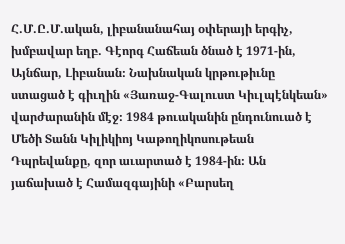Հ.Մ.Ը.Մ.ական, լիբանանահայ օփերայի երգիչ, խմբավար եղբ. Գէորգ Հաճեան ծնած է 1971-ին, Այնճար, Լիբանան։ Նախնական կրթութիւնը ստացած է գիւղին «Յառաջ-Գալուստ Կիւլպէնկեան» վարժարանին մէջ։ 1984 թուականին ընդունուած է Մեծի Տանն Կիլիկիոյ Կաթողիկոսութեան Դպրեվանքը, զոր աւարտած է 1984-ին։ Ան յաճախած է Համազգայինի «Բարսեղ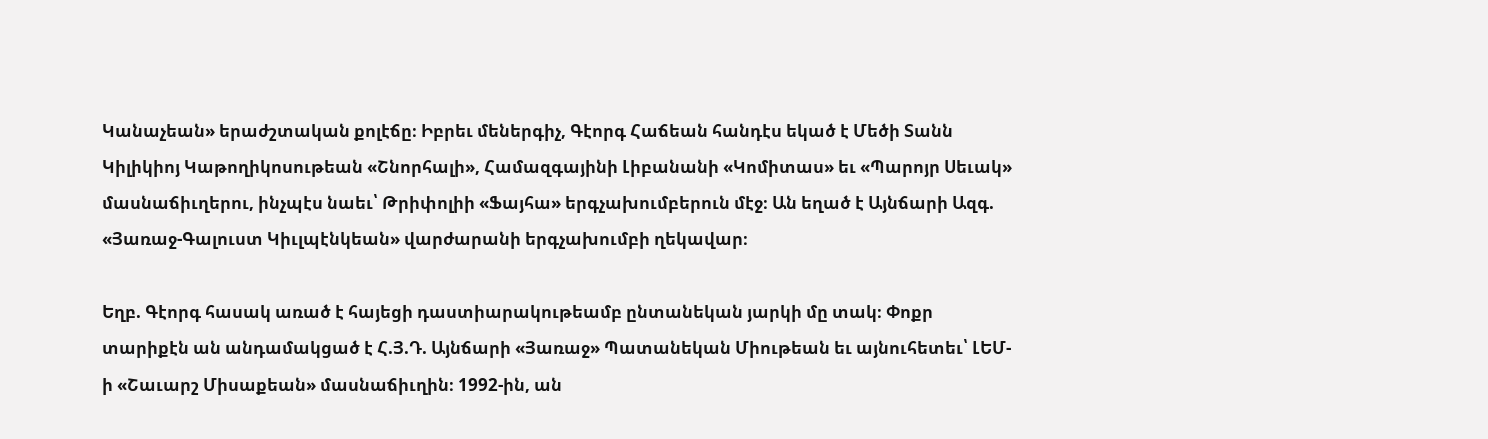Կանաչեան» երաժշտական քոլէճը։ Իբրեւ մեներգիչ, Գէորգ Հաճեան հանդէս եկած է Մեծի Տանն Կիլիկիոյ Կաթողիկոսութեան «Շնորհալի», Համազգայինի Լիբանանի «Կոմիտաս» եւ «Պարոյր Սեւակ» մասնաճիւղերու, ինչպէս նաեւ՝ Թրիփոլիի «Ֆայհա» երգչախումբերուն մէջ։ Ան եղած է Այնճարի Ազգ. «Յառաջ-Գալուստ Կիւլպէնկեան» վարժարանի երգչախումբի ղեկավար։

Եղբ. Գէորգ հասակ առած է հայեցի դաստիարակութեամբ ընտանեկան յարկի մը տակ։ Փոքր տարիքէն ան անդամակցած է Հ.Յ.Դ. Այնճարի «Յառաջ» Պատանեկան Միութեան եւ այնուհետեւ՝ ԼԵՄ-ի «Շաւարշ Միսաքեան» մասնաճիւղին։ 1992-ին, ան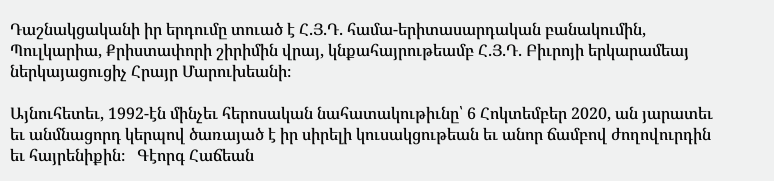Դաշնակցականի իր երդումը տուած է Հ.Յ.Դ. համա-երիտասարդական բանակումին, Պուլկարիա, Քրիստափորի շիրիմին վրայ, կնքահայրութեամբ Հ.Յ.Դ. Բիւրոյի երկարամեայ ներկայացուցիչ Հրայր Մարուխեանի։

Այնուհետեւ, 1992-էն մինչեւ հերոսական նահատակութիւնը՝ 6 Հոկտեմբեր 2020, ան յարատեւ եւ անմնացորդ կերպով ծառայած է իր սիրելի կուսակցութեան եւ անոր ճամբով ժողովուրդին եւ հայրենիքին։   Գէորգ Հաճեան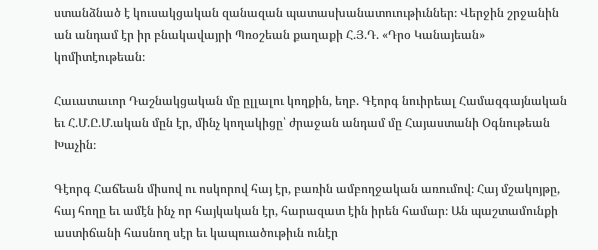ստանձնած է կուսակցական զանազան պատասխանատուութիւններ։ Վերջին շրջանին ան անդամ էր իր բնակավայրի Պռօշեան քաղաքի Հ.Յ.Դ. «Դրօ Կանայեան» կոմիտէութեան։

Հաւատաւոր Դաշնակցական մը ըլլալու կողքին, եղբ. Գէորգ նուիրեալ Համազգայնական եւ Հ.Մ.Ը.Մ.ական մըն էր, մինչ կողակիցը՝ ժրաջան անդամ մը Հայաստանի Օգնութեան Խաչին։

Գէորգ Հաճեան միսով ու ոսկորով հայ էր, բառին ամբողջական առումով։ Հայ մշակոյթը, հայ հողը եւ ամէն ինչ որ հայկական էր, հարազատ էին իրեն համար։ Ան պաշտամունքի աստիճանի հասնող սէր եւ կապուածութիւն ունէր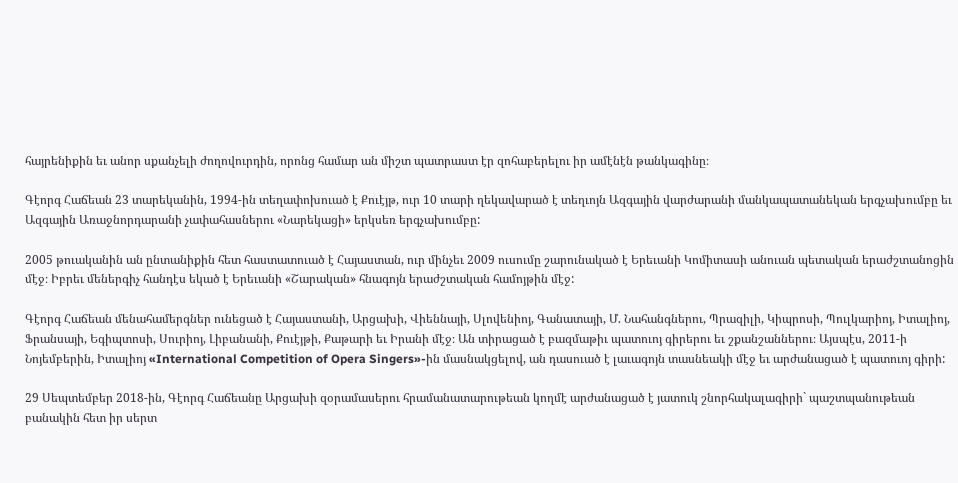հայրենիքին եւ անոր սքանչելի ժողովուրդին, որոնց համար ան միշտ պատրաստ էր զոհաբերելու իր ամէնէն թանկագինը։

Գէորգ Հաճեան 23 տարեկանին, 1994-ին տեղափոխուած է Քուէյթ, ուր 10 տարի ղեկավարած է տեղւոյն Ազգային վարժարանի մանկապատանեկան երգչախումբը եւ Ազգային Առաջնորդարանի չափահասներու «Նարեկացի» երկսեռ երգչախումբը:

2005 թուականին ան ընտանիքին հետ հաստատուած է Հայաստան, ուր մինչեւ 2009 ուսումը շարունակած է Երեւանի Կոմիտասի անուան պետական երաժշտանոցին մէջ։ Իբրեւ մեներգիչ հանդէս եկած է Երեւանի «Շարական» հնագոյն երաժշտական համոյթին մէջ:

Գէորգ Հաճեան մենահամերգներ ունեցած է Հայաստանի, Արցախի, Վիեննայի, Սլովենիոյ, Գանատայի, Մ. Նահանգներու, Պրազիլի, Կիպրոսի, Պուլկարիոյ, Իտալիոյ, Ֆրանսայի, Եգիպտոսի, Սուրիոյ, Լիբանանի, Քուէյթի, Քաթարի եւ Իրանի մէջ։ Ան տիրացած է բազմաթիւ պատուոյ գիրերու եւ շքանշաններու։ Այսպէս, 2011-ի Նոյեմբերին, Իտալիոյ «International Competition of Opera Singers»-ին մասնակցելով, ան դասուած է լաւագոյն տասնեակի մէջ եւ արժանացած է պատուոյ գիրի:

29 Սեպտեմբեր 2018-ին, Գէորգ Հաճեանը Արցախի զօրամասերու հրամանատարութեան կողմէ արժանացած է յատուկ շնորհակալագիրի` պաշտպանութեան բանակին հետ իր սերտ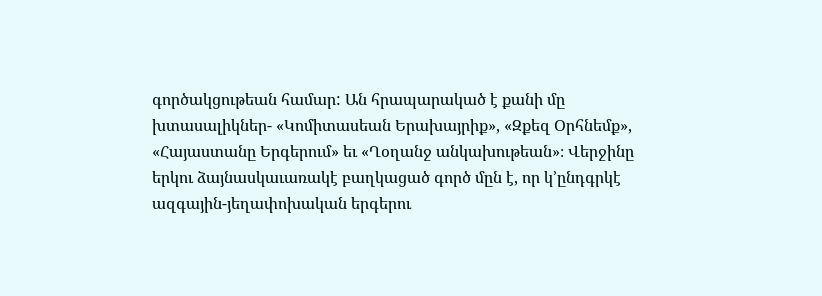գործակցութեան համար: Ան հրապարակած է քանի մը խտասալիկներ- «Կոմիտասեան Երախայրիք», «Զքեզ Օրհնեմք», «Հայաստանը Երգերում» եւ «Ղօղանջ անկախութեան»։ Վերջինը երկու ձայնասկաւառակէ բաղկացած գործ մըն է, որ կ’ընդգրկէ ազգային-յեղափոխական երգերու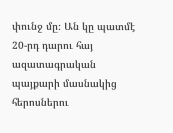փունջ մը։ Ան կը պատմէ 20-րդ դարու հայ ազատագրական պայքարի մասնակից հերոսներու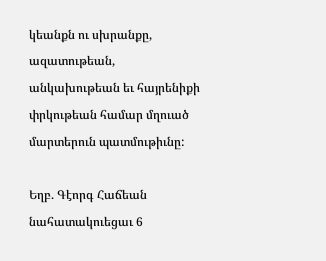կեանքն ու սխրանքը, ազատութեան, անկախութեան եւ հայրենիքի փրկութեան համար մղուած մարտերուն պատմութիւնը:

Եղբ. Գէորգ Հաճեան նահատակուեցաւ 6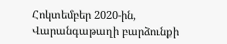Հոկտեմբեր 2020-ին, Վարանգաթաղի բարձունքի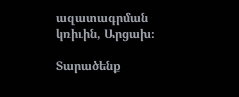ազատագրման կռիւին, Արցախ։

Տարածենք